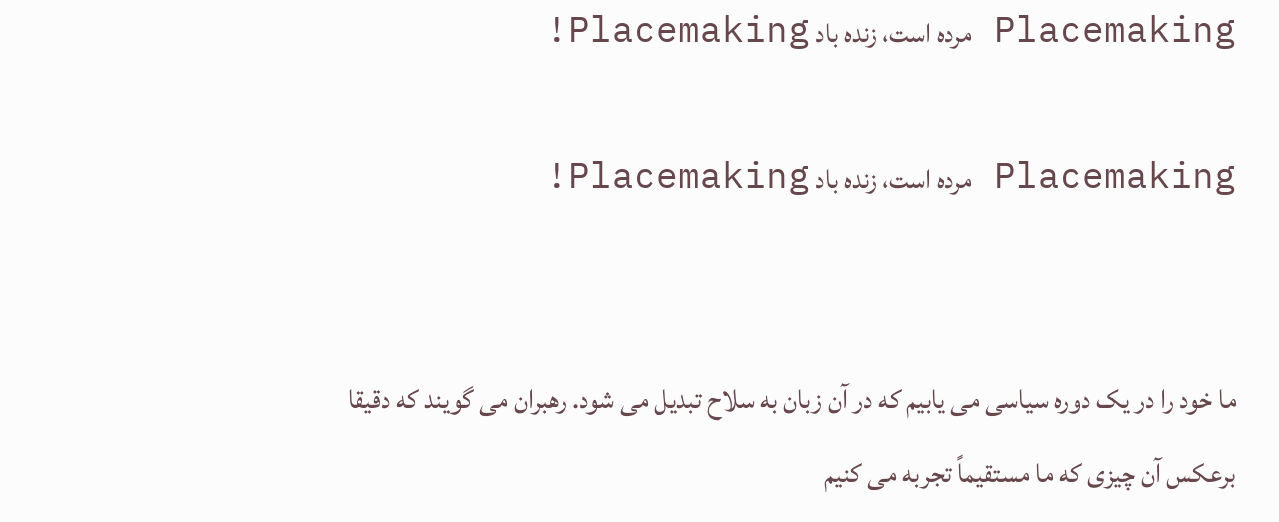Placemaking مرده است، زنده باد Placemaking!

Placemaking مرده است، زنده باد Placemaking!


ما خود را در یک دوره سیاسی می یابیم که در آن زبان به سلاح تبدیل می شود. رهبران می گویند که دقیقا برعکس آن چیزی که ما مستقیماً تجربه می کنیم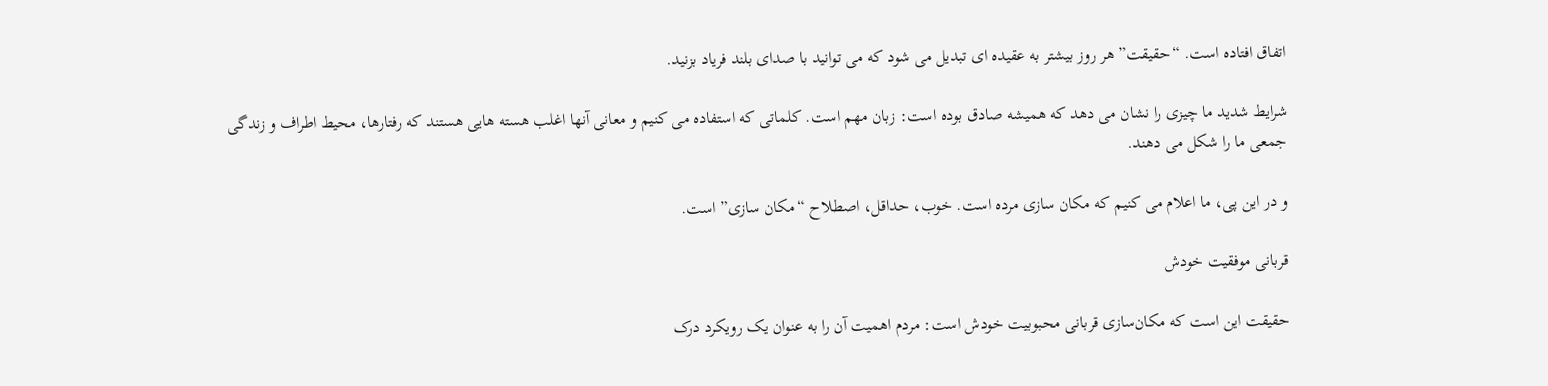اتفاق افتاده است. “حقیقت” هر روز بیشتر به عقیده ای تبدیل می شود که می توانید با صدای بلند فریاد بزنید.

شرایط شدید ما چیزی را نشان می دهد که همیشه صادق بوده است: زبان مهم است. کلماتی که استفاده می کنیم و معانی آنها اغلب هسته هایی هستند که رفتارها، محیط اطراف و زندگی جمعی ما را شکل می دهند.

و در این پی، ما اعلام می کنیم که مکان سازی مرده است. خوب، حداقل، اصطلاح “مکان سازی” است.

قربانی موفقیت خودش

حقیقت این است که مکان‌سازی قربانی محبوبیت خودش است: مردم اهمیت آن را به عنوان یک رویکرد درک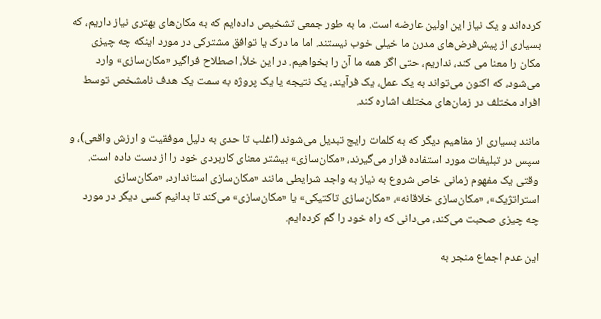کرده‌اند و یک نیاز این اولین عارضه است. ما به طور جمعی تشخیص داده‌ایم که به مکان‌های بهتری نیاز داریم، که بسیاری از پیش‌فرض‌های مدرن ما خیلی خوب نیستند. اما ما درک یا توافق مشترکی در مورد اینکه چه چیزی مکان را معنا می کند، نداریم، حتی اگر همه ما آن را بخواهیم. در این خلأ، اصطلاح فراگیر «مکان‌سازی» وارد می‌شود، که اکنون می‌تواند به یک عمل، یک فرآیند، یک نتیجه یا یک پروژه به سمت یک هدف نامشخص توسط افراد مختلف در زمان‌های مختلف اشاره کند.

مانند بسیاری از مفاهیم دیگر که به کلمات رایج تبدیل می‌شوند (اغلب تا حدی به دلیل موفقیت و ارزش واقعی)، و سپس در تبلیغات مورد استفاده قرار می‌گیرند، «مکان‌سازی» بیشتر معنای کاربردی خود را از دست داده است. وقتی یک مفهوم زمانی خاص شروع به نیاز به واجد شرایطی مانند «مکان‌سازی استاندارد، «مکان‌سازی استراتژیک»، «مکان‌سازی خلاقانه»، «مکان‌سازی تاکتیکی» یا «مکان‌سازی» می‌کند تا بدانیم کسی دیگر در مورد چه چیزی صحبت می‌کند، می‌دانی که راه خود را گم کرده‌ایم.

این عدم اجماع منجر به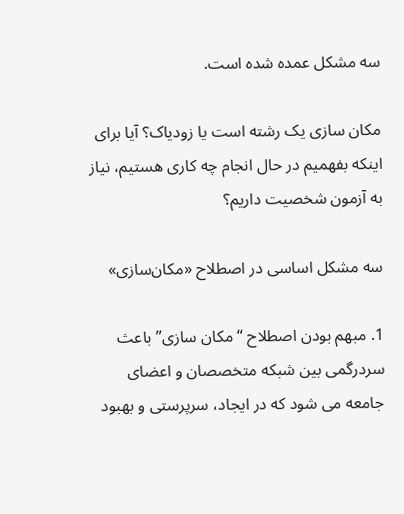سه مشکل عمده شده است.

مکان سازی یک رشته است یا زودیاک؟ آیا برای اینکه بفهمیم در حال انجام چه کاری هستیم، نیاز به آزمون شخصیت داریم؟

سه مشکل اساسی در اصطلاح «مکان‌سازی»

1. مبهم بودن اصطلاح “مکان سازی” باعث سردرگمی بین شبکه متخصصان و اعضای جامعه می شود که در ایجاد، سرپرستی و بهبود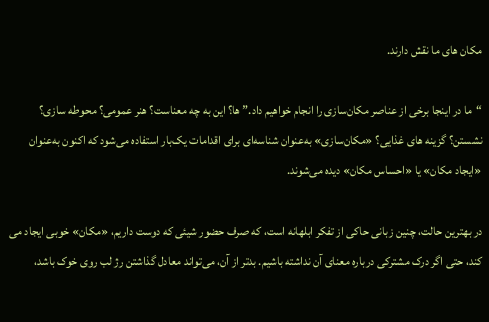مکان های ما نقش دارند.

“ما در اینجا برخی از عناصر مکان‌سازی را انجام خواهیم داد.” ها؟ این به چه معناست؟ هنر عمومی؟ محوطه سازی؟ نشستن؟ گزینه های غذایی؟ «مکان‌سازی» به‌عنوان شناسه‌ای برای اقدامات یک‌بار استفاده می‌شود که اکنون به‌عنوان «ایجاد مکان» یا «احساس مکان» دیده می‌شوند.

در بهترین حالت، چنین زبانی حاکی از تفکر ابلهانه است، که صرف حضور شیئی که دوست داریم، «مکان» خوبی ایجاد می کند، حتی اگر درک مشترکی درباره معنای آن نداشته باشیم. بدتر از آن، می‌تواند معادل گذاشتن رژ لب روی خوک باشد،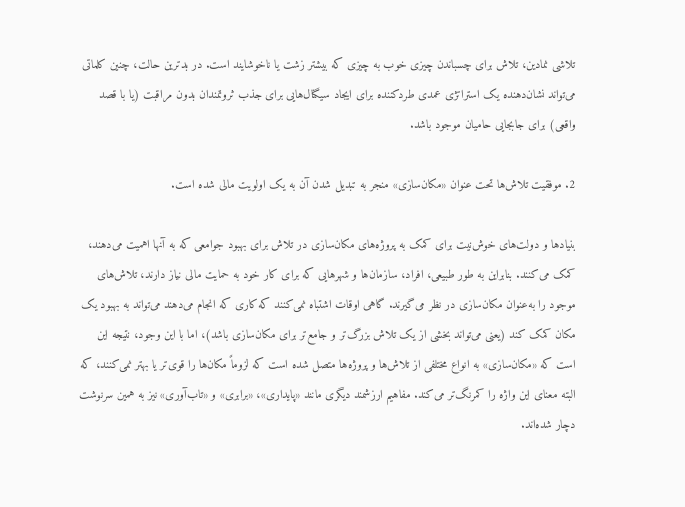تلاشی نمادین، تلاش برای چسباندن چیزی خوب به چیزی که بیشتر زشت یا ناخوشایند است. در بدترین حالت، چنین کلماتی می‌تواند نشان‌دهنده یک استراتژی عمدی طردکننده برای ایجاد سیگنال‌هایی برای جذب ثروتمندان بدون مراقبت (یا با قصد واقعی) برای جابجایی حامیان موجود باشد.

2. موفقیت تلاش‌ها تحت عنوان «مکان‌سازی» منجر به تبدیل شدن آن به یک اولویت مالی شده است.

بنیادها و دولت‌های خوش‌نیت برای کمک به پروژه‌های مکان‌سازی در تلاش برای بهبود جوامعی که به آنها اهمیت می‌دهند، کمک می‌کنند. بنابراین به طور طبیعی، افراد، سازمان‌ها و شهرهایی که برای کار خود به حمایت مالی نیاز دارند، تلاش‌های موجود را به‌عنوان مکان‌سازی در نظر می‌گیرند. گاهی اوقات اشتباه نمی‌کنند که کاری که انجام می‌دهند می‌تواند به بهبود یک مکان کمک کند (یعنی می‌تواند بخشی از یک تلاش بزرگ‌تر و جامع‌تر برای مکان‌سازی باشد)، اما با این وجود، نتیجه این است که «مکان‌سازی» به انواع مختلفی از تلاش‌ها و پروژه‌ها متصل شده است که لزوماً مکان‌ها را قوی‌تر یا بهتر نمی‌کنند، که البته معنای این واژه را کمرنگ‌تر می‌کند. مفاهیم ارزشمند دیگری مانند «پایداری»، «برابری» و «تاب‌آوری» نیز به همین سرنوشت دچار شده‌اند.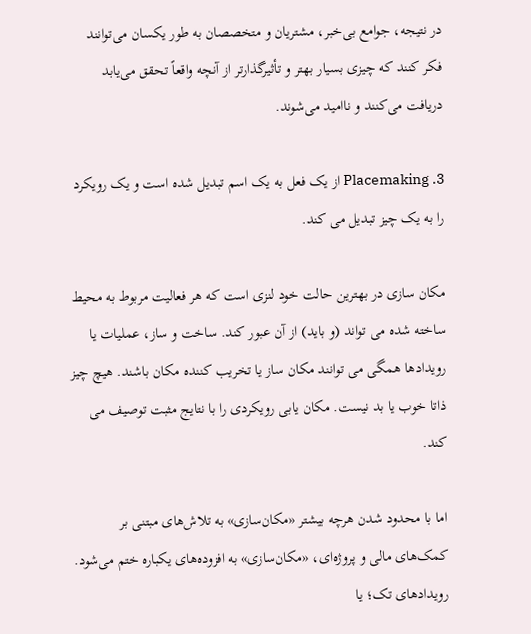در نتیجه، جوامع بی‌خبر، مشتریان و متخصصان به طور یکسان می‌توانند فکر کنند که چیزی بسیار بهتر و تأثیرگذارتر از آنچه واقعاً تحقق می‌یابد دریافت می‌کنند و ناامید می‌شوند.

3. Placemaking از یک فعل به یک اسم تبدیل شده است و یک رویکرد را به یک چیز تبدیل می کند.

مکان سازی در بهترین حالت خود لنزی است که هر فعالیت مربوط به محیط ساخته شده می تواند (و باید) از آن عبور کند. ساخت و ساز، عملیات یا رویدادها همگی می توانند مکان ساز یا تخریب کننده مکان باشند. هیچ چیز ذاتا خوب یا بد نیست. مکان یابی رویکردی را با نتایج مثبت توصیف می کند.

اما با محدود شدن هرچه بیشتر «مکان‌سازی» به تلاش‌های مبتنی بر کمک‌های مالی و پروژه‌ای، «مکان‌سازی» به افزوده‌های یکباره ختم می‌شود. رویدادهای تک؛ یا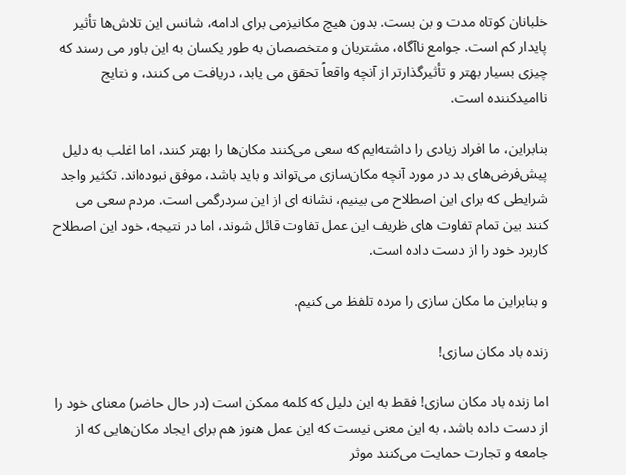خلبانان کوتاه مدت و بن بست. بدون هیچ مکانیزمی برای ادامه، شانس این تلاش‌ها تأثیر پایدار کم است. جوامع ناآگاه، مشتریان و متخصصان به طور یکسان به این باور می رسند که چیزی بسیار بهتر و تأثیرگذارتر از آنچه واقعاً تحقق می یابد، دریافت می کنند، و نتایج ناامیدکننده است.

بنابراین، ما افراد زیادی را داشته‌ایم که سعی می‌کنند مکان‌ها را بهتر کنند، اما اغلب به دلیل پیش‌فرض‌های بد در مورد آنچه مکان‌سازی می‌تواند و باید باشد، موفق نبوده‌اند. تکثیر واجد شرایطی که برای این اصطلاح می بینیم، نشانه ای از این سردرگمی است. مردم سعی می کنند بین تمام تفاوت های ظریف این عمل تفاوت قائل شوند، اما در نتیجه، خود این اصطلاح کاربرد خود را از دست داده است.

و بنابراین ما مکان سازی را مرده تلفظ می کنیم.

زنده باد مکان سازی!

اما زنده باد مکان سازی! فقط به این دلیل که کلمه ممکن است (در حال حاضر) معنای خود را از دست داده باشد، به این معنی نیست که این عمل هنوز هم برای ایجاد مکان‌هایی که از جامعه و تجارت حمایت می‌کنند موثر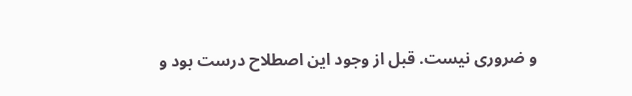و ضروری نیست. قبل از وجود این اصطلاح درست بود و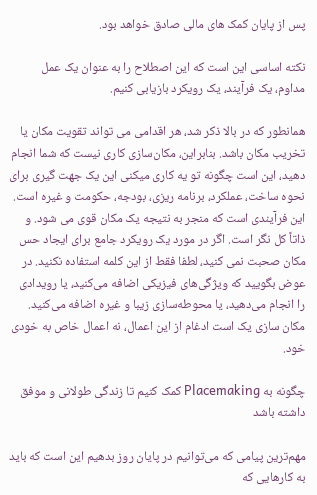پس از پایان کمک های مالی صادق خواهد بود.

نکته اساسی این است که این اصطلاح را به عنوان یک عمل مداوم، یک فرآیند، یک رویکرد بازیابی کنیم.

همانطور که در بالا ذکر شد، هر اقدامی می تواند تقویت مکان یا تخریب مکان باشد. بنابراین، مکان‌سازی کاری نیست که شما انجام دهید، این است چگونه تو یه کاری میکنی این یک جهت گیری برای نحوه ساخت، عملکرد، برنامه ریزی، بودجه، حکومت و غیره است. این فرآیندی است که منجر به نتیجه یک مکان قوی می شود. و ذاتاً کل نگر است. اگر در مورد یک رویکرد جامع برای ایجاد حس مکان صحبت نمی کنید، لطفا فقط از این کلمه استفاده نکنید. در عوض بگویید که ویژگی‌های فیزیکی اضافه می‌کنید، یا رویدادی را انجام می‌دهید، یا محوطه‌سازی زیبا و غیره اضافه می‌کنید. مکان سازی یک است ادغام از این اعمال، نه اعمال خاص به خودی خود.

چگونه به Placemaking کمک کنیم تا زندگی طولانی و موفق داشته باشد

مهم‌ترین پیامی که می‌توانیم در پایان روز بدهیم این است که باید به کارهایی که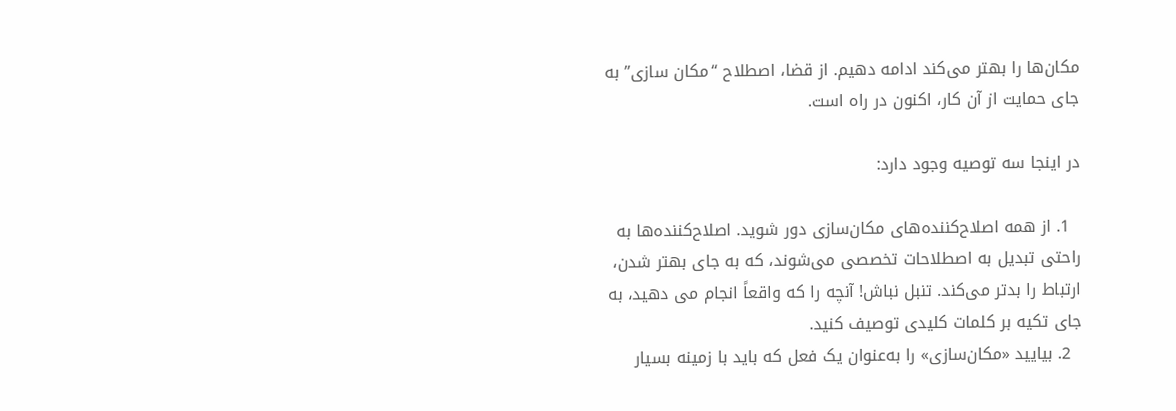مکان‌ها را بهتر می‌کند ادامه دهیم. از قضا، اصطلاح “مکان سازی” به جای حمایت از آن کار، اکنون در راه است.

در اینجا سه توصیه وجود دارد:

  1. از همه اصلاح‌کننده‌های مکان‌سازی دور شوید. اصلاح‌کننده‌ها به راحتی تبدیل به اصطلاحات تخصصی می‌شوند، که به جای بهتر شدن، ارتباط را بدتر می‌کند. تنبل نباش! آنچه را که واقعاً انجام می دهید، به جای تکیه بر کلمات کلیدی توصیف کنید.
  2. بیایید «مکان‌سازی» را به‌عنوان یک فعل که باید با زمینه بسیار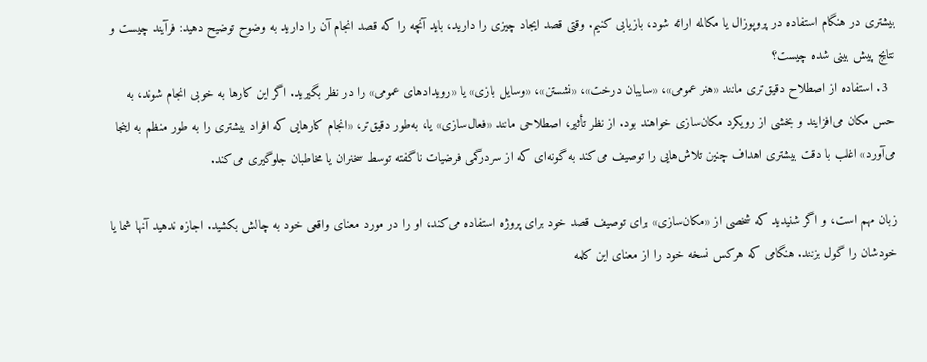بیشتری در هنگام استفاده در پروپوزال یا مکالمه ارائه شود، بازیابی کنیم. وقتی قصد ایجاد چیزی را دارید، باید آنچه را که قصد انجام آن را دارید به وضوح توضیح دهید: فرآیند چیست و نتایج پیش بینی شده چیست؟
  3. استفاده از اصطلاح دقیق‌تری مانند «هنر عمومی»، «سایبان درخت»، «نشستن»، «وسایل بازی» یا «رویدادهای عمومی» را در نظر بگیرید. اگر این کارها به خوبی انجام شوند، به حس مکان می‌افزایند و بخشی از رویکرد مکان‌سازی خواهند بود. از نظر تأثیر، اصطلاحی مانند «فعال‌سازی» یا، به‌طور دقیق‌تر، «انجام کارهایی که افراد بیشتری را به طور منظم به اینجا می‌آورد» اغلب با دقت بیشتری اهداف چنین تلاش‌هایی را توصیف می‌کند به گونه‌ای که از سردرگمی فرضیات ناگفته توسط سخنران یا مخاطبان جلوگیری می‌کند.

زبان مهم است، و اگر شنیدید که شخصی از «مکان‌سازی» برای توصیف قصد خود برای پروژه استفاده می‌کند، او را در مورد معنای واقعی خود به چالش بکشید. اجازه ندهید آنها شما یا خودشان را گول بزنند. هنگامی که هرکس نسخه خود را از معنای این کلمه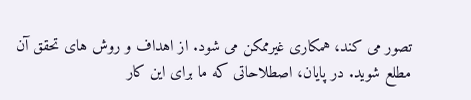تصور می کند، همکاری غیرممکن می شود. از اهداف و روش های تحقق آن مطلع شوید. در پایان، اصطلاحاتی که ما برای این کار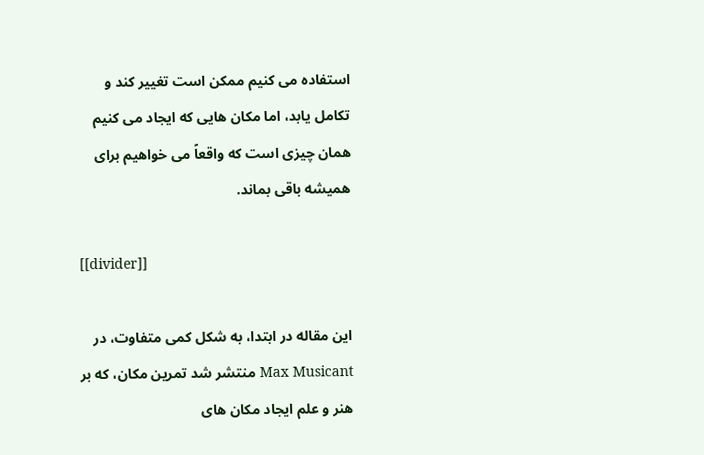استفاده می کنیم ممکن است تغییر کند و تکامل یابد، اما مکان هایی که ایجاد می کنیم همان چیزی است که واقعاً می خواهیم برای همیشه باقی بماند.

[[divider]]

این مقاله در ابتدا، به شکل کمی متفاوت، در Max Musicant منتشر شد تمرین مکان، که بر هنر و علم ایجاد مکان های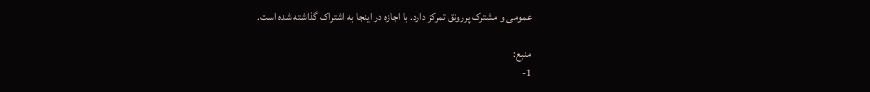عمومی و مشترک پررونق تمرکز دارد. با اجازه در اینجا به اشتراک گذاشته شده است.

منبع:
1-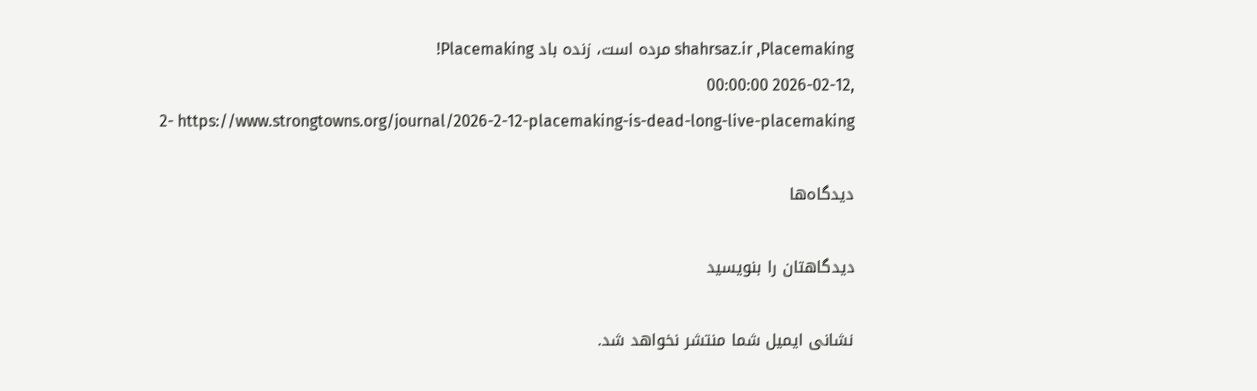shahrsaz.ir ,Placemaking مرده است، زنده باد Placemaking!
,2026-02-12 00:00:00
2- https://www.strongtowns.org/journal/2026-2-12-placemaking-is-dead-long-live-placemaking

دیدگاه‌ها

دیدگاهتان را بنویسید

نشانی ایمیل شما منتشر نخواهد شد.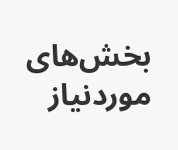بخش‌های موردنیاز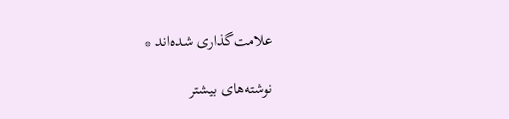علامت‌گذاری شده‌اند *

نوشته‌های بیشتر